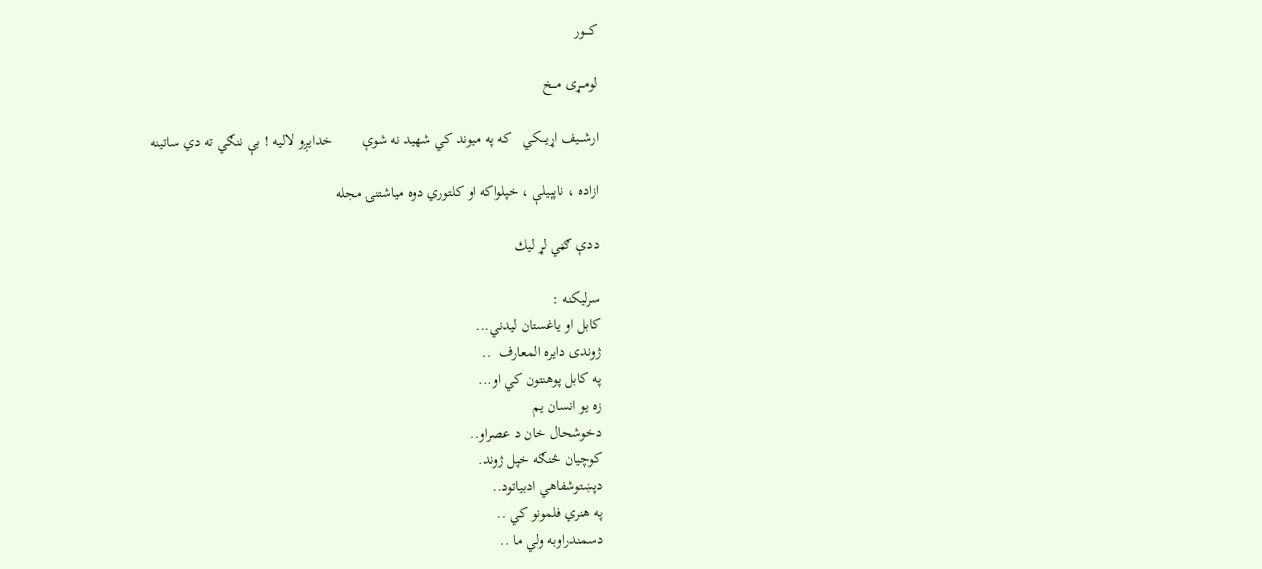کـــور

لومـــړی مـــخ

ارشـــيف اړيـــکي   که په ميوند کي شهيد نه شوې        خدايږو لاليه ! بې ننګي ته دي ساتينه

ازاده ، ناپېيلې ، خپلواکه او کلتوري دوه مياشتنۍ مجله

ددې ګڼي لړ ليك

سرليکنه :
کابل او ياغستان ليدني...
ژوندی دايره المعارف  ..
په کابل پوهنتون کي او...
زه يو انسان يم
دخوشحال خان د عصراو..
کوچيان څنګه خپل ژوند.
دپښتوشفاهي ادبياتود..
په هنري فلمونو کي ..
دسمندراوبه ولي ما ..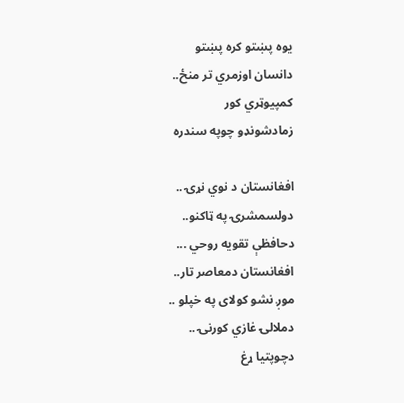يوه پښتو کره پښتو
دانسان اوزمري تر منځ..
کمپيوټري کور
زمادشونډو چوپه سندره

افغانستان د نوي نړۍ ..
دولسمشرۍ په ټاکنو..
دحافظې تقويه روحي ...
افغانستان دمعاصر تار..
موږ نشو کولای په خپلو ..
دملالۍ غازي کورنۍ ..
دچوپتيا ړغ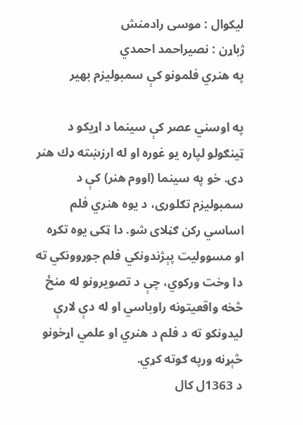ليكوال : موسى رادمنش
ژباړن : نصيراحمد احمدي
په هنري فلمونو كې سمبوليزم بهير

په اوسني عصر كې سينما د اړيكو د ټينګولو لپاره يو غوره او له ارزښته ډك هنر دى. خو په سينما (اووم هنر) كې د سمبوليزم تګلورى، د يوه هنري فلم اساسي ركن ګڼلاى شو. دا ټكى يوه تكړه او مسووليت پېژندونكي فلم جوړوونكي ته دا وخت وركوي، چې د تصويرونو له منځ څخه واقعيتونه راوباسي او له دې لارې ليدونكو ته د فلم د هنري او علمي اړخونو څېړنه ورپه ګوته كړي.
د 1363ل كال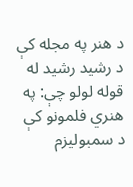د هنر په مجله كې د رشيد رشيد له قوله لولو چې: په هنري فلمونو كې د سمبوليزم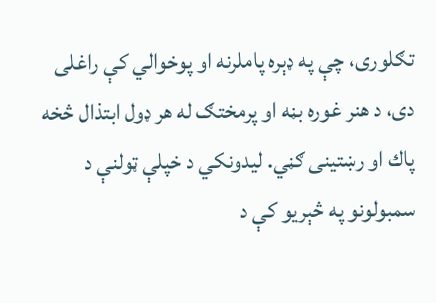تګلورى، چې په ډېره پاملرنه او پوخوالي كې راغلى دى، د هنر غوره بڼه او پرمختګ له هر ډول ابتذال څخه پاك او رښتينى ګڼي. ليدونكي د خپلې ټولنې د سمبولونو په څېريو كې د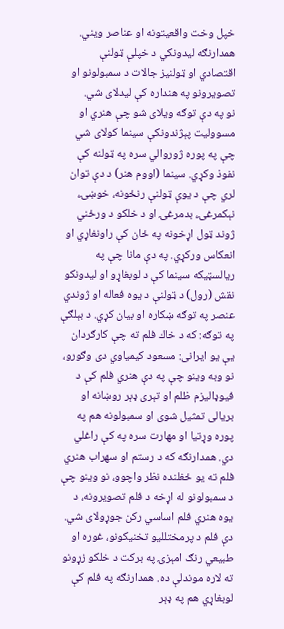خپل وخت واقعيتونه او عناصر ويني. همدارنګه ليدونكي د خپلې ټولنې اقتصادي او ټولنيز جالات د سمبولونو او تصويرونو په هنداره كې ليدلاى شي.
نو په دې توګه ويلاى شو چې هنري او مسووليت پېژندونكې سينما كولاى شي چې په پوره ژوروالي سره په ټولنه كې نفوذ وكړي. سينما (اووم هنر) د دې توان لري چې د يوې ټولنې رنځونه، خوښۍ، نېكمرغۍ، بدمرغۍ او د خلكو د ورځني ژوند ټول اړخونه په ځان كې راونغاړي او انعكاس وركړي. په دې مانا چې په ريالسټيكه سينما كې د لوبغاړو او ليدونكو نقش (رول) د ټولنې د يوه فعاله او ژوندي عنصر په توګه ښكاره او بيان كړي. د بېلګې په توګه: كه د خاك فلم ته چې كارګردان يې يو ايرانى: مسعود كيمياوي دى وګورو، نو وبه وينو چې په دې هنري فلم كې د فيوډاليزم ظلم او تېرى ډېر روښانه او بريالى تمثيل شوى او سمبولونه هم په پوره وړتيا او مهارت سره په كې راغلي دي. همدارنګه كه د رستم او سهراب هنري فلم ته يو ځغلنده نظر واچوو، نو وينو چې د سمبولونو له اړخه د فلم تصويرونه، د يوه هنري فلم اساسي ركن جوړولاى شي. دې فلم د پرمختلليو تخنيكونو، غوره او طبيعي رنګ امېزۍ په بركت د خلكو زړونو ته لاره موندلې ده. همدارنګه په فلم كې لوبغاړي هم په ډېر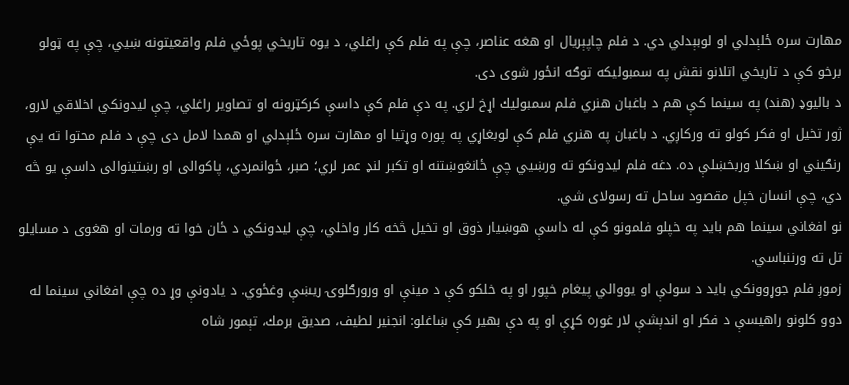مهارت سره ځلېدلي او لوبېدلي دي. د فلم چاپېريال او هغه عناصر، چې په فلم كې راغلي، د يوه تاريخي پوځي فلم واقعيتونه ښيي، چې په ټولو برخو كې د تاريخي اتلانو نقش په سمبوليكه توګه انځور شوى دى.
د باليوډ (هند) په سينما كې هم د باغبان هنري فلم سمبوليك اړخ لري. په دې فلم كې داسې كركټرونه او تصاوير راغلي، چې ليدونكي اخلاقي لارو، ژور تخيل او فكر كولو ته وركاږي. د باغبان په هنري فلم كې لوبغاړي په پوره وړتيا او مهارت سره ځلېدلي او همدا لامل دى چې د فلم محتوا ته يې رنګيني او ښكلا وربخښلې ده. دغه فلم ليدونكو ته ورښيي چې ځانغوښتنه او تكبر لنډ عمر لري؛ صبر، ځوانمردي، پاكوالى او رښتينوالى داسې يو څه دي، چې انسان خپل مقصود ساحل ته رسولاى شي.
نو افغاني سينما هم بايد په خپلو فلمونو كې له داسې هوښيار ذوق او تخيل څخه كار واخلي، چې ليدونكي د ځان خوا ته ورمات او هغوى د مسايلو تل ته ورننباسي.
زموږ فلم جوړوونكي بايد د سولې او يووالي پيغام خپور او په خلكو كې د مينې او ورورګلوۍ ريښې وغځوي. د يادونې وړ ده چې افغاني سينما له دوو كلونو راهيسې د فكر او اندېشې لار غوره كړې او په دې بهير كې ښاغلو: انجنير لطيف، صديق برمك، تېمور شاه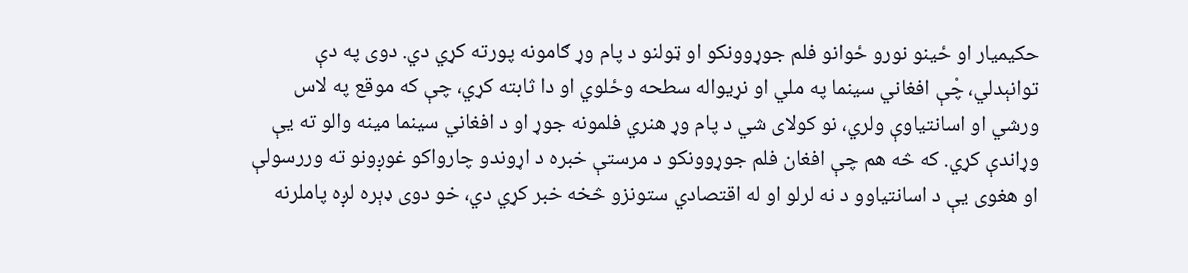حكيميار او ځينو نورو ځوانو فلم جوړوونكو او ټولنو د پام وړ ګامونه پورته كړي دي. دوى په دې توانېدلي، چْې افغاني سينما په ملي او نړيواله سطحه وځلوي او دا ثابته كړي، چې كه موقع په لاس ورشي او اسانتياوې ولري، نو كولاى شي د پام وړ هنري فلمونه جوړ او د افغاني سينما مينه والو ته يې وړاندې كړي. كه څه هم چې افغان فلم جوړوونكو د مرستې خبره د اړوندو چارواكو غوږونو ته وررسولې او هغوى يې د اسانتياوو د نه لرلو او له اقتصادي ستونزو څخه خبر كړي دي، خو دوى ډېره لږه پاملرنه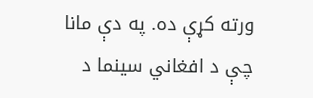ورته كړې ده. په دې مانا چې د افغاني سينما د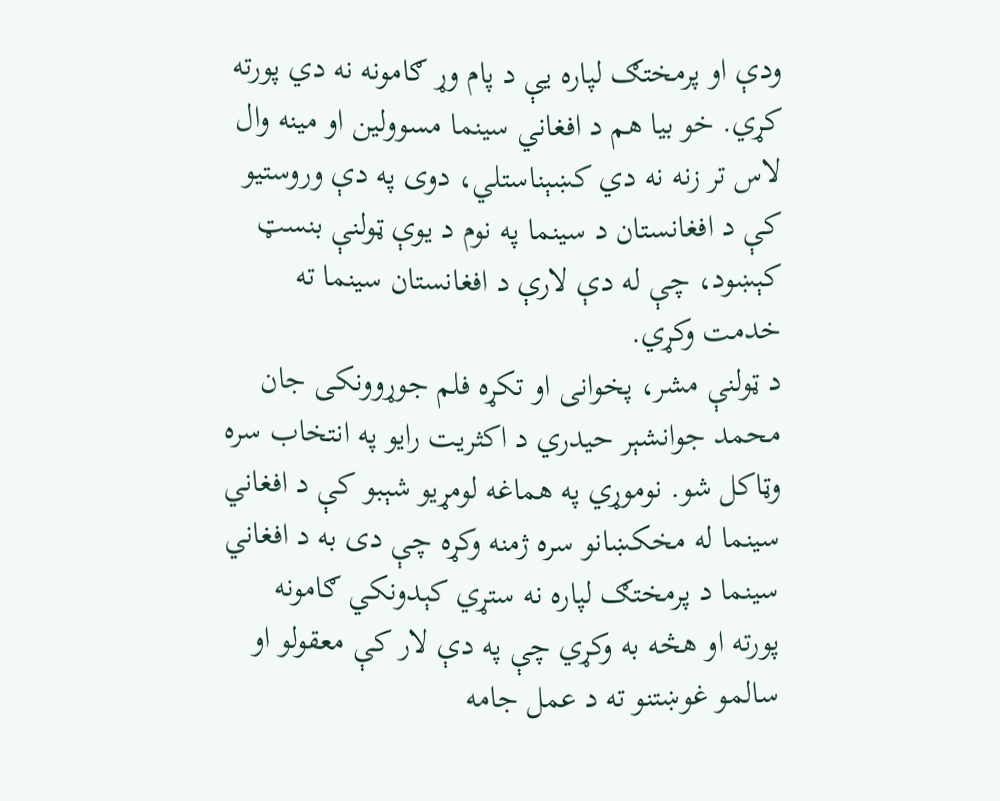ودې او پرمختګ لپاره يې د پام وړ ګامونه نه دي پورته كړي. خو بيا هم د افغاني سينما مسوولين او مينه وال لاس تر زنه نه دي كښېناستلي، دوى په دې وروستيو كې د افغانستان د سينما په نوم د يوې ټولنې بنسټ كېښود، چې له دې لارې د افغانستان سينما ته خدمت وكړي.
د ټولنې مشر، پخوانى او تكړه فلم جوړوونكى جان محمد جوانشېر حيدري د اكثريت رايو په انتخاب سره وټاكل شو. نوموړي په هماغه لومړيو شېبو كې د افغاني سينما له مخكښانو سره ژمنه وكړه چې دى به د افغاني سينما د پرمختګ لپاره نه ستړي كېدونكي ګامونه پورته او هڅه به وكړي چې په دې لار كې معقولو او سالمو غوښتنو ته د عمل جامه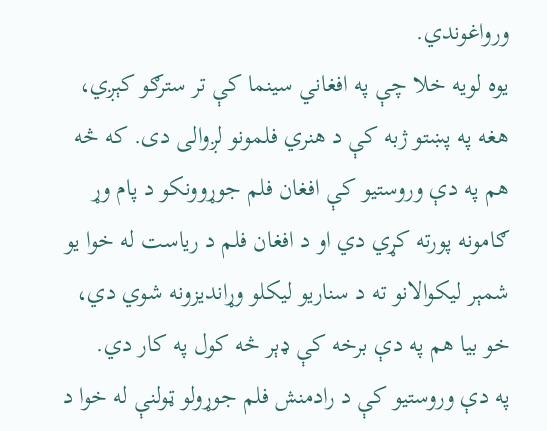ورواغوندي.
يوه لويه خلا چې په افغاني سينما كې تر سترګو كېږي، هغه په پښتو ژبه كې د هنري فلمونو لږوالى دى. كه څه هم په دې وروستيو كې افغان فلم جوړوونكو د پام وړ ګامونه پورته كړي دي او د افغان فلم د رياست له خوا يو شمېر ليكوالانو ته د سناريو ليكلو وړانديزونه شوي دي، خو بيا هم په دې برخه كې ډېر څه كول په كار دي.
په دې وروستيو كې د رادمنش فلم جوړولو ټولنې له خوا د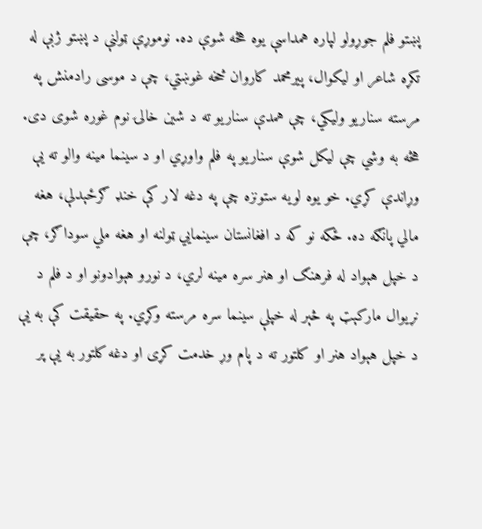پښتو فلم جوړولو لپاره همداسې يوه هڅه شوې ده. نوموړې ټولنې د پښتو ژبې له تكړه شاعر او ليكوال، پيرمحمد كاروان څخه غوښتي، چې د موسى رادمنش په مرسته سناريو وليكي، چې همدې سناريو ته د شين خالۍ نوم غوره شوى دى. هڅه به وشي چې ليكل شوې سناريو په فلم واوړي او د سينما مينه والو ته يې وړاندې كړي. خو يوه لويه ستونزه چې په دغه لار كې خنډ ګرځېدلې، هغه مالي پانګه ده. ځكه نو كه د افغانستان سينمايي ټولنه او هغه ملي سوداګر، چې د خپل هېواد له فرهنګ او هنر سره مينه لري، د نورو هېوادونو او د فلم د نړيوال ماركېټ په څېر له خپلې سينما سره مرسته وكړي. په حقيقت كې به يې د خپل هېواد هنر او كلتور ته د پام وړ خدمت كړى او دغه كلتور به يې پر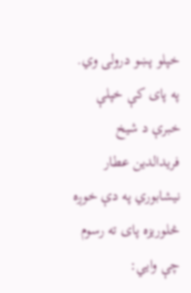خپلو پښو درولى وي.
په پاى كې خپلې خبرې د شيخ فريدالدين عطار نيشابوري په دې خوږه څلوريزه پاى ته رسوم چې وايي: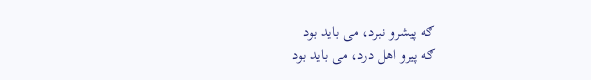ګه پيشرو نبرد، مى بايد بود
ګه پيرو اهل درد، مى بايد بود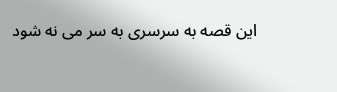اين قصه به سرسرى به سر مى نه شود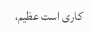كارى است عظيم،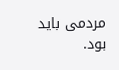مردمى بايد بود.